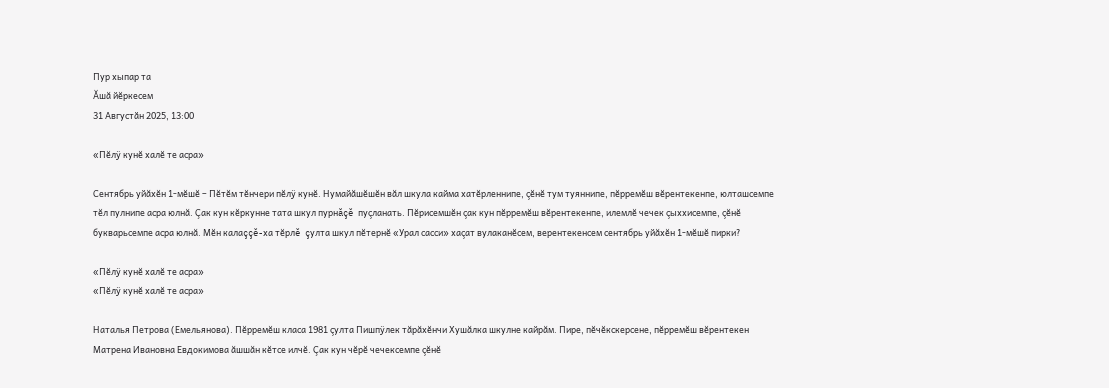Пур хыпар та
Ăшă йĕркесем
31 Августӑн 2025, 13:00

«Пĕлÿ кунĕ халĕ те асра»

Сентябрь уйăхĕн 1-мĕшĕ – Пĕтĕм тĕнчери пĕлÿ кунĕ. Нумайăшĕшĕн вăл шкула кайма хатĕрленнипе, çĕнĕ тум туяннипе, пĕрремĕш вĕрентекенпе, юлташсемпе тĕл пулнипе асра юлнă. Çак кун кĕркунне тата шкул пурнăçĕ пуçланать. Пĕрисемшĕн çак кун пĕрремĕш вĕрентекенпе, илемлĕ чечек çыххисемпе, çĕнĕ букварьсемпе асра юлнă. Мĕн калаççĕ-ха тĕрлĕ çулта шкул пĕтернĕ «Урал сасси» хаçат вулаканĕсем, верентекенсем сентябрь уйăхĕн 1-мĕшĕ пирки?

«Пĕлÿ кунĕ халĕ те асра»
«Пĕлÿ кунĕ халĕ те асра»

Наталья Петрова (Емельянова). Пĕрремĕш класа 1981 çулта Пишпÿлек тăрăхĕнчи Хушăлка шкулне кайрăм. Пире, пĕчĕкскерсене, пĕрремĕш вĕрентекен Матрена Ивановна Евдокимова ăшшăн кĕтсе илчĕ. Çак кун чĕрĕ чечексемпе çĕнĕ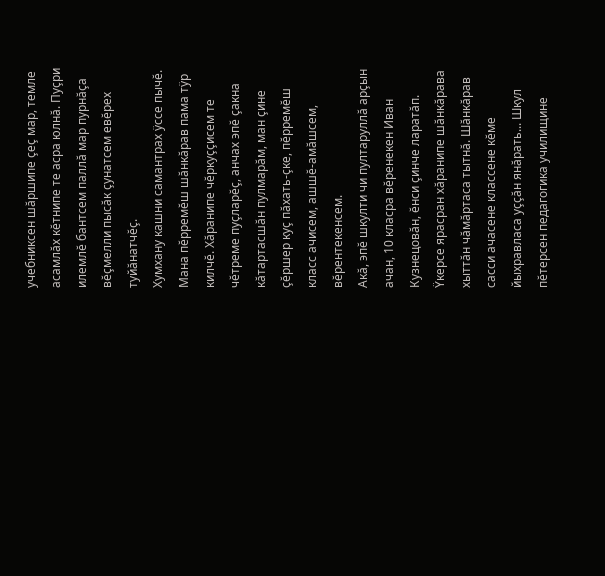учебниксен шăршипе çеç мар, темле асамлăх кĕтнипе те асра юлнă. Пуçри илемлĕ бантсем паллă мар пурнăçа вĕçмелли пысăк çунатсем евĕрех туйăнатчĕç.
Хумхану кашни самантрах ÿссе пычĕ. Мана пĕрремĕш шăнкăрав пама тÿр килчĕ. Хăранипе чĕркуççисем те чĕтреме пуçларĕç, анчах эпĕ çакна кăтартасшăн пулмарăм, ман çине çĕршер куç пăхать-çке, пĕрремĕш класс ачисем, ашшĕ-амăшсем, вĕрентекенсем.
Акă, эпĕ шкулти чи пултаруллă арçын ачан, 10 класра вĕренекен Иван Кузнецовăн, ĕнси çинче ларатăп. Ÿкерсе ярасран хăранипе шăнкăрава хыттăн чăмăртаса тытнă. Шăнкăрав сасси ачасене классене кĕме йыхравласа уççăн янăрать... Шкул пĕтерсен педагогика училищине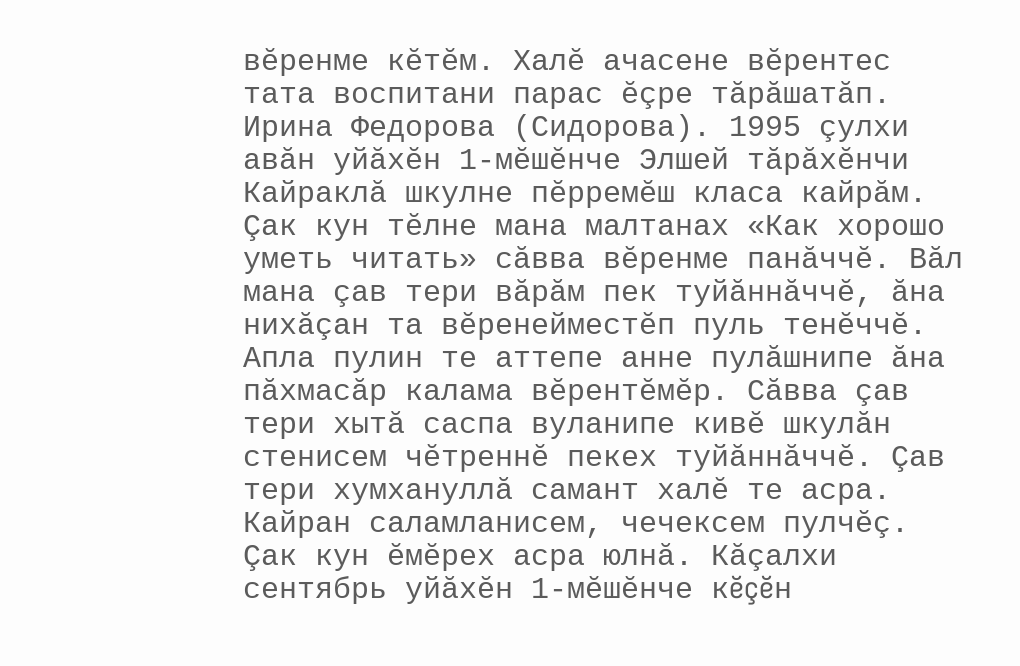вĕренме кĕтĕм. Халĕ ачасене вĕрентес тата воспитани парас ĕçре тăрăшатăп.
Ирина Федорова (Сидорова). 1995 çулхи авăн уйăхĕн 1-мĕшĕнче Элшей тăрăхĕнчи Кайраклă шкулне пĕрремĕш класа кайрăм. Çак кун тĕлне мана малтанах «Как хорошо уметь читать» сăвва вĕренме панăччĕ. Вăл мана çав тери вăрăм пек туйăннăччĕ, ăна нихăçан та вĕренейместĕп пуль тенĕччĕ. Апла пулин те аттепе анне пулăшнипе ăна пăхмасăр калама вĕрентĕмĕр. Сăвва çав тери хытă саспа вуланипе кивĕ шкулăн стенисем чĕтреннĕ пекех туйăннăччĕ. Çав тери хумхануллă самант халĕ те асра.
Кайран саламланисем, чечексем пулчĕç. Çак кун ĕмĕрех асра юлнă. Кăçалхи сентябрь уйăхĕн 1-мĕшĕнче кĕçĕн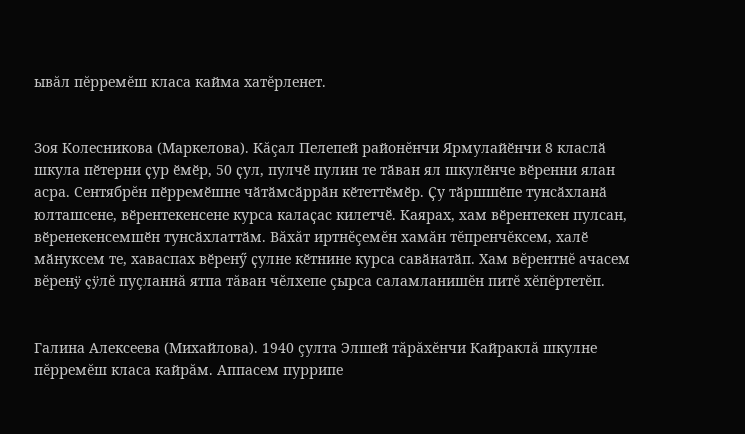ывăл пĕрремĕш класа кайма хатĕрленет.


Зоя Колесникова (Маркелова). Кăçал Пелепей районĕнчи Ярмулайӗнчи 8 класлӑ шкула пӗтерни ҫур ӗмӗр, 50 ҫул, пулчӗ пулин те тӑван ял шкулӗнче вӗренни ялан асра. Сентябрĕн пӗрремӗшне чӑтӑмсӑррӑн кӗтеттӗмӗр. Ҫу тӑршшӗпе тунсӑхланӑ юлташсене, вӗрентекенсене курса калаҫас килетчӗ. Каярах, хам вӗрентекен пулсан, вӗренекенсемшӗн тунсӑхлаттӑм. Вăхăт иртнĕçемĕн хамăн тĕпренчĕксем, халӗ мӑнуксем те, хаваспах вӗренӳ ҫулне кӗтнине курса савӑнатӑп. Хам вĕрентнĕ ачасем вĕренÿ çÿлĕ пуçланнă ятпа тăван чĕлхепе çырса саламланишĕн питĕ хĕпĕртетĕп.


Галина Алексеева (Михайлова). 1940 çулта Элшей тăрăхĕнчи Кайраклă шкулне пĕрремĕш класа кайрăм. Аппасем пуррипе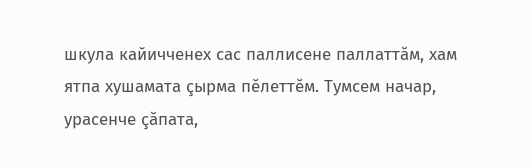шкула кайичченех сас паллисене паллаттăм, хам ятпа хушамата çырма пĕлеттĕм. Тумсем начар, урасенче çăпата,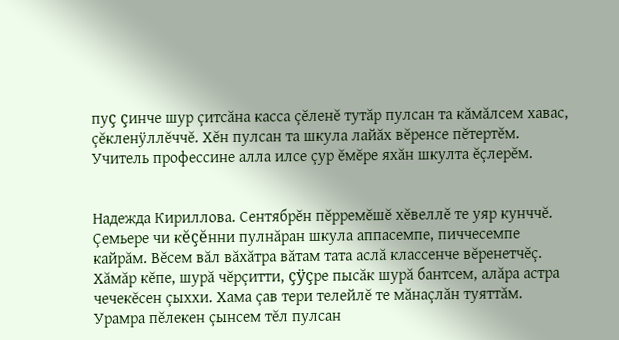пуç çинче шур çитсăна касса çĕленĕ тутăр пулсан та кăмăлсем хавас, çĕкленÿллĕччĕ. Хĕн пулсан та шкула лайăх вĕренсе пĕтертĕм. Учитель профессине алла илсе çур ĕмĕре яхăн шкулта ĕçлерĕм.


Надежда Кириллова. Сентябрĕн пĕрремĕшĕ хĕвеллĕ те уяр кунччĕ. Çемьере чи кĕçĕнни пулнăран шкула аппасемпе, пиччесемпе кайрăм. Вĕсем вăл вăхăтра вăтам тата аслă классенче вĕренетчĕç. Хăмăр кĕпе, шурă чĕрçитти, çÿçре пысăк шурă бантсем, алăра астра чечекĕсен çыххи. Хама çав тери телейлĕ те мăнаçлăн туяттăм. Урамра пĕлекен çынсем тĕл пулсан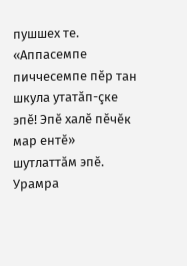пушшех те. «Аппасемпе пиччесемпе пĕр тан шкула утатăп-çке эпĕ! Эпĕ халĕ пĕчĕк мар ентĕ» шутлаттăм эпĕ. Урамра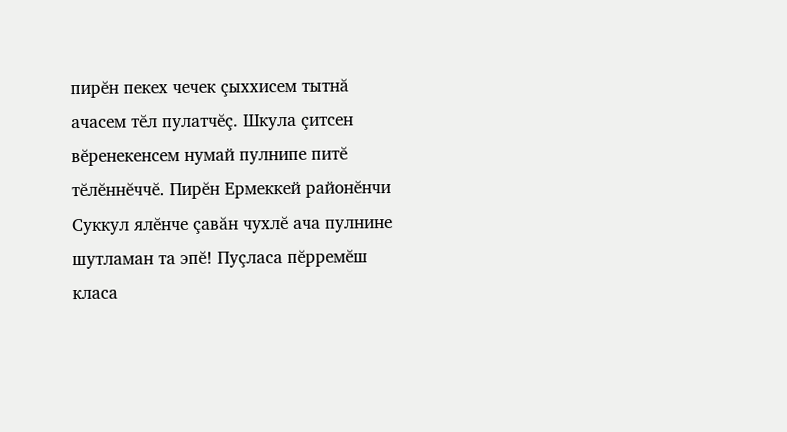пирĕн пекех чечек çыххисем тытнă ачасем тĕл пулатчĕç. Шкула çитсен вĕренекенсем нумай пулнипе питĕ тĕлĕннĕччĕ. Пирĕн Ермеккей районĕнчи Суккул ялĕнче çавăн чухлĕ ача пулнине шутламан та эпĕ! Пуçласа пĕрремĕш класа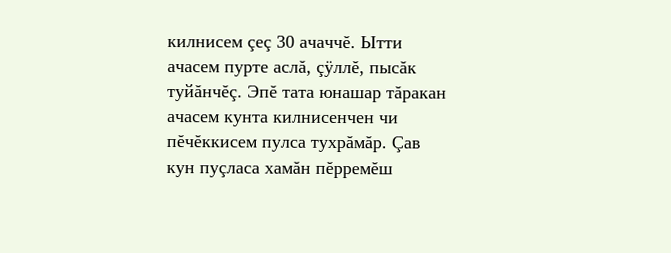килнисем çеç 30 ачаччĕ. Ытти ачасем пурте аслă, çÿллĕ, пысăк туйăнчĕç. Эпĕ тата юнашар тăракан ачасем кунта килнисенчен чи пĕчĕккисем пулса тухрăмăр. Çав кун пуçласа хамăн пĕрремĕш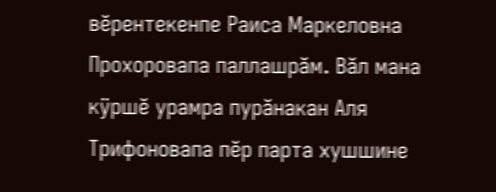вĕрентекенпе Раиса Маркеловна Прохоровапа паллашрăм. Вăл мана кÿршĕ урамра пурăнакан Аля Трифоновапа пĕр парта хушшине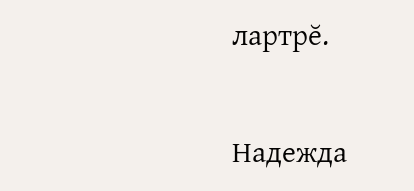лартрĕ.


Надежда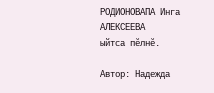РОДИОНОВАПА Инга АЛЕКСЕЕВА
ыйтса пĕлнĕ.

Автор: Надежда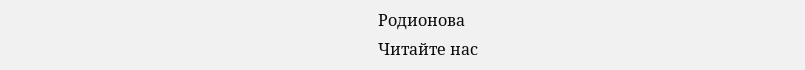Родионова
Читайте нас